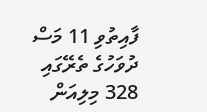ފާއިތުވި 11 މަސް ދުވަހުގެ ތެރޭގައި 328 މިލިއަން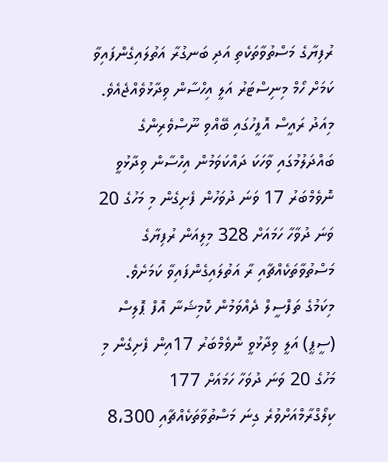ރުފިޔާގެ މަސްތުވާތަކެތި އަދި ބަނގުރާ އަތުލައިގެންފައިވާ ކަމަށް ހޯމް މިނިސްޓަރު އަލީ އިހްސާން ވިދާޅުވެއްޖެއެވެ.
މިއަދު ރައީސް އޮފީހުގައި ބޭއްވި ނޫސްވެރިންގެ ބައްދަލުމުގައި ވާހަކަ ދައްކަވަމުން އިހްސާން ވިދާޅުވީ ނޮވެމްބަރު 17 ވަނަ ދުވަހުން ފެށިގެން މި މަހުގެ 20 ވަނަ ދުވާހާ ހަމައަށް 328 މިލިއަން ރުފިޔާގެ މަސްތުވާތަކެއްޗާއި ރާ އަތުލައިގެންފައިވާ ކަމަށެވެ.
މިކަމުގެ ތަފްސީލް ދެއްވަމުން ކޮމިޝަނާ އޮފް ޕޮލިސް (ސީޕީ) އަލީ ވިދާޅުވީ ނޮވެމްބަރު 17އިން ފެށިގެން މި މަހުގެ 20 ވަނަ ދުވަހާ ހަމައަށް 177 ކިލޯގްރާމްއަށްވުރެ ގިނަ މަސްތުވާތަކެއްޗާއި 8،300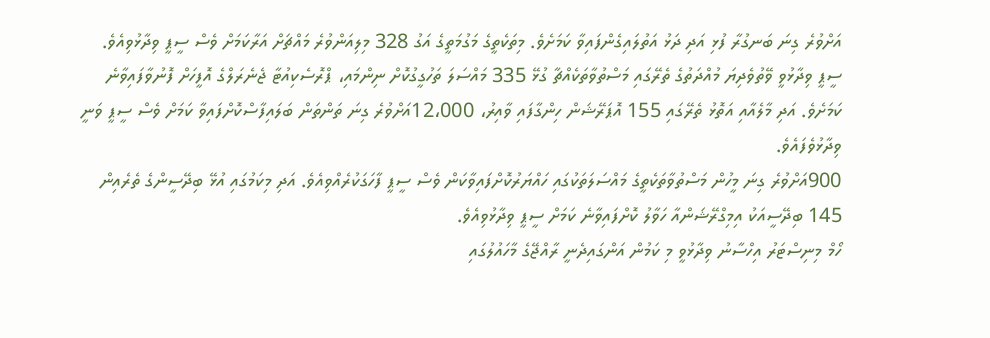އަށްވުރެ ގިނަ ބަނގުރާ ފުޅި އަދި ދަޅު އަތުލައިގެންފައިވާ ކަމަށެވެ. މިތަކެތީގެ މަގުމަތީގެ އަގު 328 މިލިއަންވުރެ މައްޗަށް އަރާކަމަށް ވެސް ސީޕީ ވިދާޅުވިއެވެ.
ސީޕީ ވިދާޅުވީ ވޭތުވެދިޔަ މުއްދަތުގެ ތެރޭގައި މަސްތުވާތަކެއްޗާ ގުޅޭ 335 މައްސަލަ ތަހުގީގުކޮށް ނިންމައި، ޕްރޮސެކިއުޓާ ޖެނެރަލްގެ އޮފީހަށް ފޮނުވާފައިވާނެ ކަމަށެވެ. އަދި މާލެއާއި އަތޮޅު ތެރޭގައި 155 އޮޕަރޭޝަން ހިންގާފައި ވާއިރު، 12،000އަށްވުރެ ގިނަ ތަންތަން ބަލައިފާސްކޮށްފައިވާ ކަމަށް ވެސް ސީޕީ ވަނީ ވިދާޅުވެފައެވެ.
900އަށްވުރެ ގިނަ މީހުން މަސްތުވާތަކެތީގެ މައްސަލަތަކުގައި ހައްޔަރުކޮށްފައިވާކަން ވެސް ސީޕީ ފާހަގަކުރެއްވިއެވެ. އަދި މިކަމުގައި އުޅޭ ބިދޭސީންގެ ތެރެއިން 145 ބިދޭސީއަކު އިމިގްރޭޝަންއާ ހަވާލު ކޮށްފައިވާނެ ކަމަށް ސީޕީ ވިދާޅުވިއެވެ.
ހޯމް މިނިސްޓަރު އިހްސާނު ވިދާޅުވީ މި ކަމުން އަންގައިދެނީ ރާއްޖޭގެ މާހައުލުގައި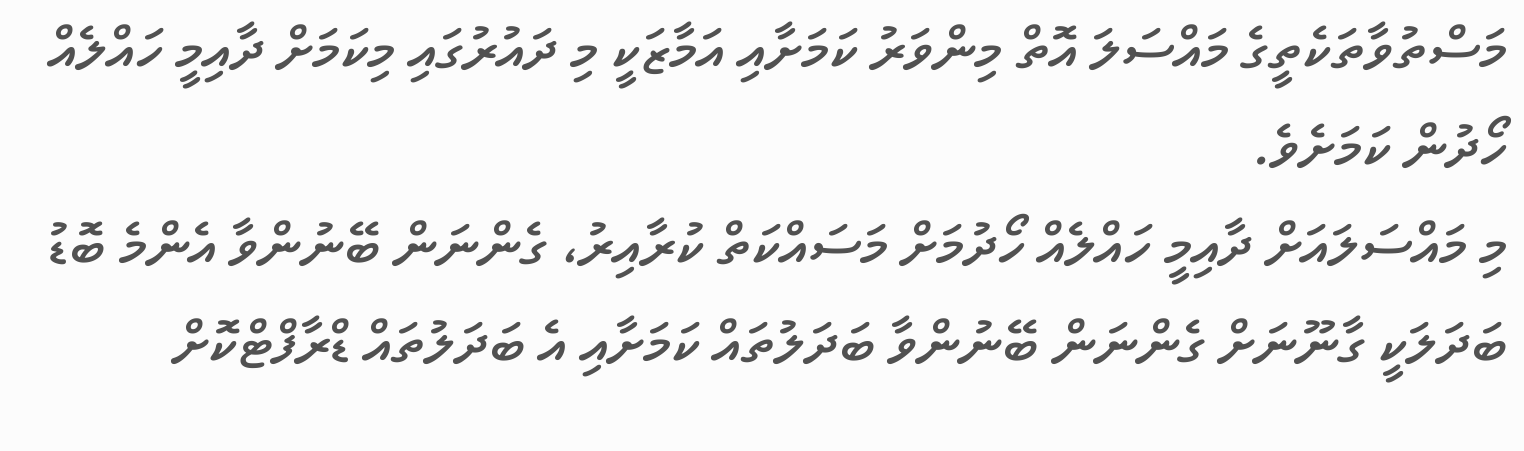މަސްތުވާތަކެތީގެ މައްސަލަ އޮތް މިންވަރު ކަމަށާއި އަމާޒަކީ މި ދައުރުގައި މިކަމަށް ދާއިމީ ހައްލެއް ހޯދުން ކަމަށެވެ.
މި މައްސަލައަށް ދާއިމީ ހައްލެއް ހޯދުމަށް މަސައްކަތް ކުރާއިރު، ގެންނަން ބޭނުންވާ އެންމެ ބޮޑު ބަދަލަކީ ގާނޫނަށް ގެންނަން ބޭނުންވާ ބަދަލުތައް ކަމަށާއި އެ ބަދަލުތައް ޑްރާފްޓްކޮށް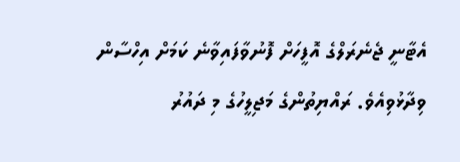އެޓާނީ ޖެނެރަލްގެ އޮފީހަށް ފޮނުވާފައިވާނެ ކަމަށް އިހްސާން ވިދާޅުވިއެވެ. ރައްޔިތުންގެ މަޖިލީހުގެ މި ދައުރު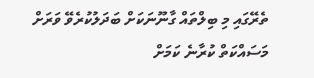ތެރޭގައި މި ބިލްތައް ގާނޫނަކަށް ބަދަލުކުރެވޭ ވަރަށް މަސައްކަތް ކުރާނެ ކަމަށް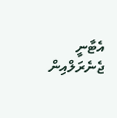އެޓާނީ ޖެނެރަލްއިން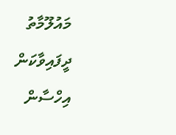މައުލޫމާތު ދީފައިވާކަން އިހްސާން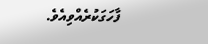ފާހަގަކުރެއްވިއެވެ.